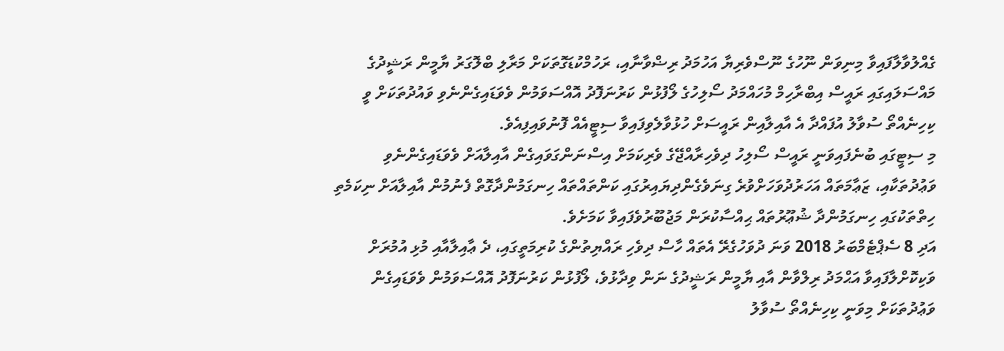ގެއްލުވާލާފައިވާ މިނިވަން ނޫހުގެ ނޫސްވެރިޔާ އަހުމަދު ރިޟްވާނާއި، ރަހުމްކުޑަގޮތަކަށް މަރާލި ބްލޮގަރު ޔާމީން ރަޝީދުގެ މައްސަލައިގައި ރައީސް އިބްރާހިމް މުހައްމަދު ސޯލިހުގެ ލޯފުޅުން ކަރުނަފޮދު އޮއްސަވަމުން ވެވަޑައިގެންނެވި ވައުދުތަކަށް ވީ ކިހިނެއްތޯ ސުވާލު އުފައްދާ އެ އާއިލާއިން ރައީސަށް ހުޅުވާލެވިފައިވާ ސިޓީއެއް ފޮނުވައިފިއެވެ.
މި ސިޓީގައި ބުނެފައިވަނީ ރައީސް ސޯލިހު ދިވެހިރާއްޖޭގެ ވެރިކަމަށް އިސްނަންގަވައިގެން އާއިލާއަށް ވެވަޑައިގެންނެވި ވަޢުދުތަކާއި، ޒަޢާމަތައް އަހަރުދުވަހަށްވުރެ ގިނަވެގެންދިޔައިރުގައި ކަންތައްތައް ހިނގަމުންދާގޮތް ފެނުމުން އާއިލާއަށް ނިކަމެތި ހިތްތަކުގައި ހިނގަމުންދާ ޝުޢޫރުތައް ޙިއްސާކުރަން މަޖުބޫރުވެފައިވާ ކަމަށެވެ.
އަދި 8 ސެޕްޓެމްބަރު 2018 ވަނަ ދުވަހުގެރޭ އެތައް ހާސް ދިވެހި ރައްޔިތުންގެ ކުރިމަތީގައި، ދެ ޢާއިލާއާއި މުޅި އުމުރަށް ވަކިކޮށްލާފައިވާ އަޙްމަދު ރިލްވާން އާއި ޔާމީން ރަޝީދުގެ ނަން ވިދާޅުވެ، ލޯފުޅުން ކަރުނަފޮދު އޮއްސަވަމުން ވެވަޑައިގެން ވަޢުދުތަކަށް މިވަނީ ކިހިނެއްތޯ ސުވާލު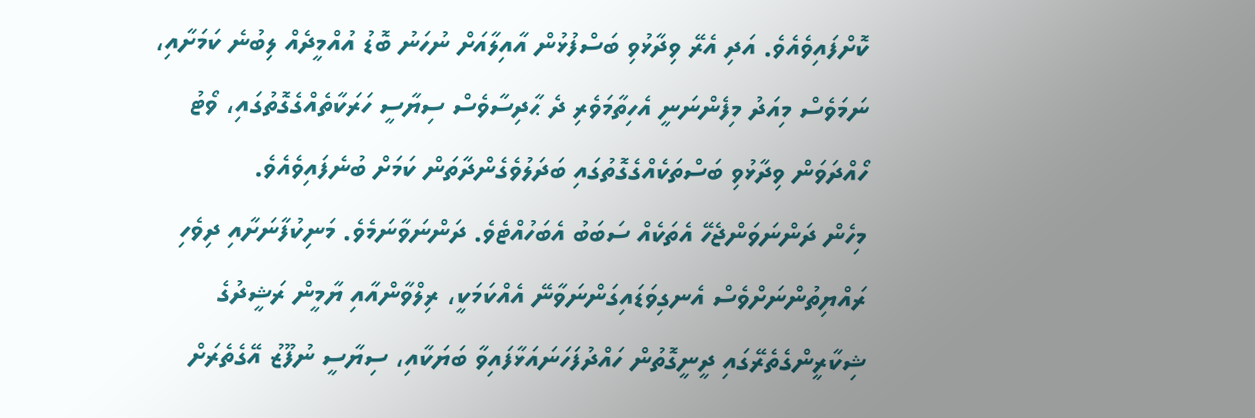ކޮށްފައިވެއެވެ. އަދި އެރޭ ވިދާޅުވި ބަސްފުޅުން އާއިލާއަށް ނުހަނު ބޮޑު އުއްމީދެއް ލިބުނެ ކަމަށާއި، ނަމަވެސް މިއަދު މިފެންނަނީ އެހިތާމަވެރި ދެ ޙާދިސާވެސް ސިޔާސީ ހަރަކާތެއްގެގޮތުގައި، ވޯޓު ހޯއްދަވަން ވިދާޅުވި ބަސްތަކެއްގެގޮތުގައި ބަދަލުވެގެންދާތަން ކަމަށް ބުނެފައިވެއެވެ.
މިހެން ދަންނަވަންޖެހޭ އެތަކެއް ސަބަބު އެބަހުއްޓެވެ. ދަންނަވާނަމެވެ. މަނިކުފާނަށާއި ދިވެހި ރައްޔިތުންނަށްވެސް އެނގިވަޑައިގަންނަވާނޭ އެއްކަމަކީ، ރިލްވާންއާއި ޔާމީން ރަޝީދުގެ ޝިކާރީންގެތެރޭގައި ދީނީގޮތުން ހައްދުފަހަނައަޅާފައިވާ ބަޔަކާއި، ސިޔާސީ ނުފޫޒު އޭގެތެރަށް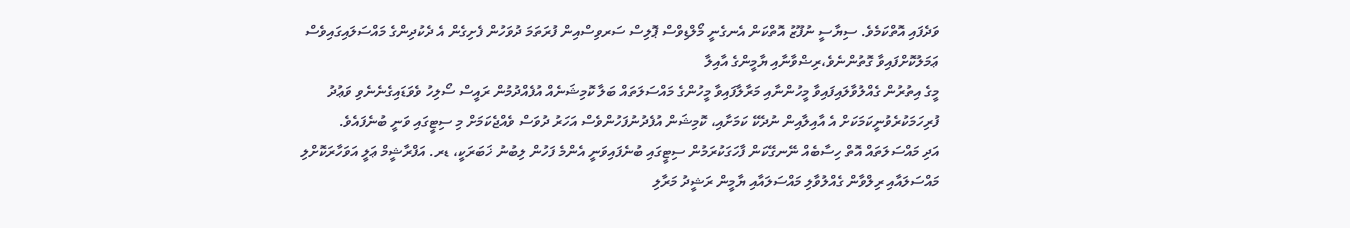ވަދެފައި އޮތްކަމެވެ. ސިޔާސީ ނުފޫޒު އޮތްކަން އެނގެނީ މޯލްޑިވްސް ޕޮލިސް ސަރވިސްއިން ފުރަތަމަ ދުވަހުން ފެށިގެން އެ ދެކުދިންގެ މައްސަލައިގައިވެސް ޢަމަލުކޮށްފައިވާ ގޮތުންނެވެ،ރިޟްވާނާއި ޔާމީންގެ އާއިލާ
މީގެ އިތުރުން ގެއްލުވާލައިފައިވާ މީހުންނާއި މަރާލާފައިވާ މީހުންގެ މައްސަލަތައް ބަލާ ކޮމިޝަނެއް އުފެއްދުމުން ރައީސް ސޯލިހު ވެވަޑައިގެނެނެވި ވަޢުދު ފުރިހަމަކުރެވުނީކަމަކަށް އެ އާއިލާއިން ނުދެކޭ ކަމަށާއި، ކޮމިޝަން އުފެދުނުފަހުންވެސް އަހަރު ދުވަސް ވެއްޖެކަމަށް މި ސިޓީގައި ވަނީ ބުނެފައެވެ.
އަދި މައްސަލަތައް އޮތް ހިސާބެއް ނޭނގޭކަން ފާހަގަކުރަމުން ސިޓީގައި ބުނެފައިވަނީ އެންމެ ފަހުން ލިބުނު ޚަބަރަކީ، ޑރ. އަފްރާޝީމް ޢަލީ އަވަހާރަކޮށްލި މައްސަލައާއި ރިލްވާން ގެއްލުވާލި މައްސަލައާއި ޔާމީން ރަޝީދު މަރާލި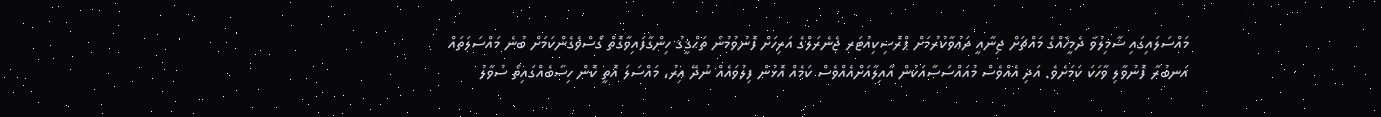މައްސަލައިގައި ޝާމިލުވާ ދެމީހެއްގެ މައްޗަށް ޖިނާއީ ދަޢުވާކުރުމަށް ޕްރޮސިކިއުޓަރ ޖެނެރަލްގެ އަރިހަށް ފޮނުވުމުން ތަޙްޤީޤު ހިންގާފައިވާގޮތް ގޯސްވެގެންކަމަށް ބުނެ މައްސަލަތައް އަނބުރާ ފޮނުވާލި ވާހަކަ ކަމަށެވެ. އަދި އެއްވެސް މުއައްސަސާއަކުން އާއިލާއަށްއެއްވެސް ކަމެއް އޮޅުން ފިލުވައެއް ނުދޭ އިރު، މައްސަލަ އޮތީ ކޮން ހިސާބެއްގައިތޯ ސުވާލު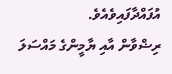އުފައްދާފައިވެއެވެ.
ރިޟްވާން އާއި ޔާމީންގެ މައްސަލަ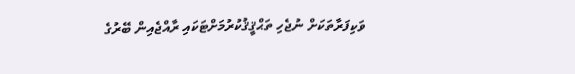ވަކިފަރާތަކަށް ނުޖެހި ތަޙްޤީޤުކުރުމަށްޓަކައި ރާއްޖެއިން ބޭރުގެ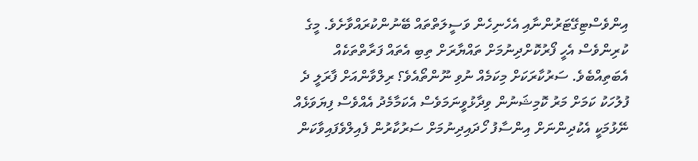އިންވެސްޓިގޭޓަރުންނާއި އެހެނިހެން ވަސީލަތްތައް ބޭނުންކުރައްވާށެވެ. މީގެ ކުރިންވެސް އެހީ ފޯރުކޮށްދިނުމަށް ތައްޔާރަށް ތިބި އެތައް ފަރާތްތަކެއް އެބަތިއްބެވެ. ސަރުކާރަކަށް މިކަމެއް ނުވި ނޫންތޯއެވެ؟ ރިލްވާންއަށް ފާރަލީ ދެ ފުލުހަކު ކަމަށް މަރު ކޮމިޝަނުން ވިދާޅުވީނަމަވެސް އެކަމާމެދު އެއްވެސް ފިޔަވަޅެއް ނޭޅުމަކީ އެކުދިންނަށް އިންސާފު ހޯދައިދިނުމަށް ސަރުކާރުން ފެއިލްވެފައިވާކަން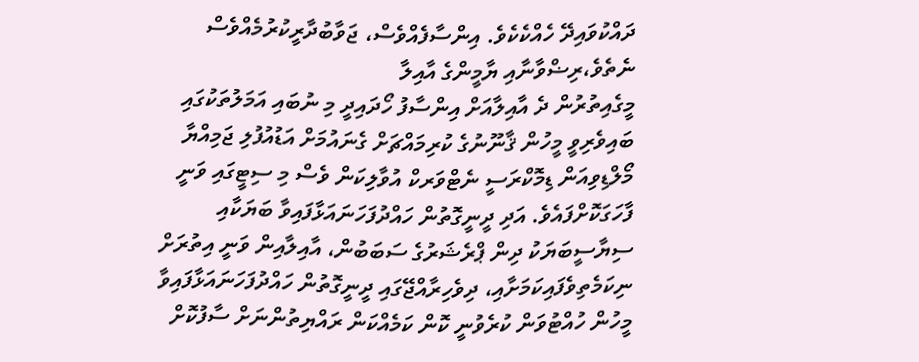ދައްކުވައިދޭ ހެއްކެކެވެ. އިންސާފެއްވެސް، ޖަވާބުދާރީކުރުމެއްވެސް ނެތެވެ،ރިޟްވާނާއި ޔާމީންގެ އާއިލާ
މީގެއިތުރުން ދެ އާއިލާއަށް އިންސާފު ހޯދައިދީ މި ނުބައި އަމަލުތަކުގައި ބައިވެރިވީ މީހުން ޤާނޫނުގެ ކުރިމައްޗަށް ގެނައުމަށް އަޑުއުފުލި ޖަމިއްޔާ މޯލްޑިވިއަން ޑިމޮކްރަސީ ނެޓްވަރކް އުވާލިކަން ވެސް މި ސިޓީގައި ވަނީ ފާހަގަކޮށްފައެވެ. އަދި ދީނީގޮތުން ހައްދުފަހަނައަޅާފައިވާ ބަޔަކާއި ސިޔާސީބަޔަކު ދިން ޕްރެޝަރުގެ ސަބަބުން، އާއިލާއިން ވަނީ އިތުރަށް ނިކަމެތިވެފައިކަމަށާއި، ދިވެހިރާއްޖޭގައި ދީނީގޮތުން ހައްދުފަހަނައަޅާފައިވާ މީހުން ހުއްޓުވަން ކުރެވުނީ ކޮން ކަމެއްކަން ރައްޔިތުންނަށް ސާފުކޮށް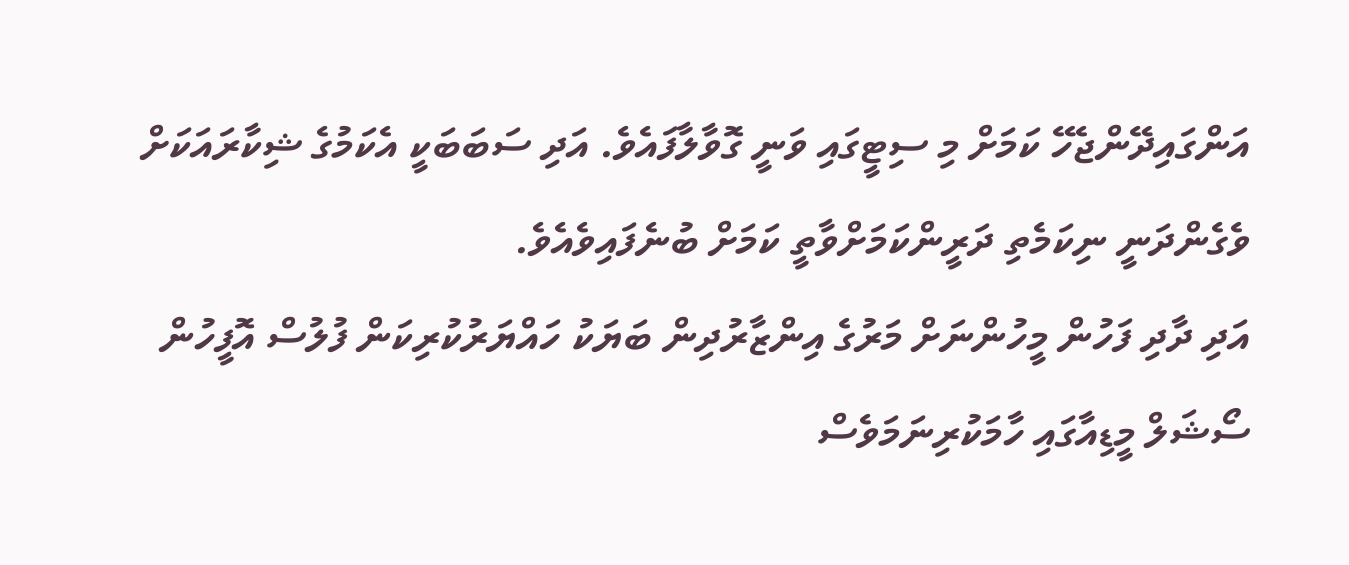އަންގައިދޭންޖެހޭ ކަމަށް މި ސިޓީގައި ވަނީ ގޮވާލާފައެވެ. އަދި ސަބަބަކީ އެކަމުގެ ޝިކާރައަކަށް ވެގެންދަނީ ނިކަމެތި ދަރީންކަމަށްވާތީ ކަމަށް ބުނެފައިވެއެވެ.
އަދި ދާދި ފަހުން މީހުންނަށް މަރުގެ އިންޒާރުދިން ބަޔަކު ހައްޔަރުކުރިކަން ފުލުސް އޮފީހުން ސޯޝަލް މީޑިއާގައި ހާމަކުރިނަމަވެސް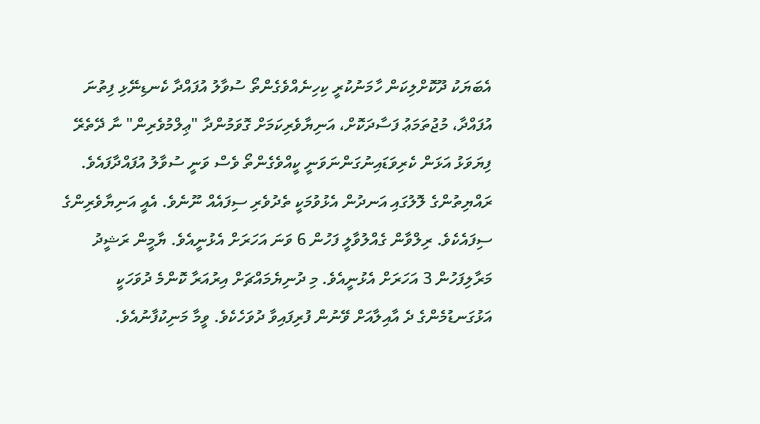އެބަޔަކު ދޫކޮށްލިކަން ހާމަނުކުރީ ކިހިނެއްވެގެންތޯ ސުވާލު އުފައްދާ ކެނޑިނޭޅި ފިތުނަ އުފައްދާ، މުޖުތަމަޢު ފަސާދަކޮށް، އަނިޔާވެރިކަމަށް ގޮވަމުންދާ "ޢިލްމުވެރިން" ނާ ދޭތެރޭ ފިޔަވަޅު އަޅަން ކެރިވަޑައިނުގަންނަވަނީ ކީއްވެގެންތޯ ވެސް ވަނީ ސުވާލު އުފައްދާފައެވެ.
ރައްޔިތުންގެ ލޮލުގައި އަނދުން އެޅުވުމަކީ ތެދުވެރި ސިފައެއް ނޫނެވެ. އެއީ އަނިޔާވެރިންގެ ސިފައެކެވެ. ރިލްވާން ގެއްލުވާލީ ފަހުން 6 ވަނަ އަހަރަށް އެޅުނީއެވެ. ޔާމީން ރަޝީދު މަރާލިފަހުން 3 އަހަރަށް އެޅުނީއެވެ. މި ދުނިޔެމައްޗަށް އިރުއަރާ ކޮންމެ ދުވަހަކީ އަޅުގަނޑުމެންގެ ދެ އާއިލާއަށް ވޭނުން ފުރިފައިވާ ދުވަހެކެވެ. ވީމާ މަނިކުފާނުއެވެ.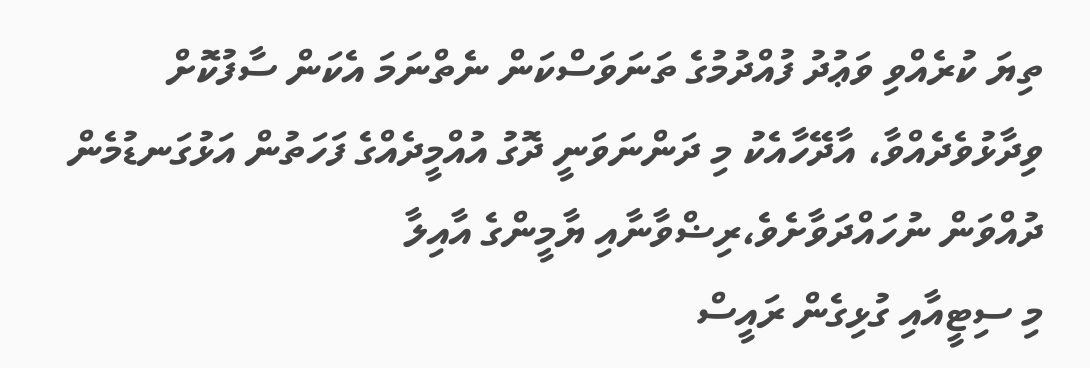ތިޔަ ކުރެއްވި ވަޢުދު ފުއްދުމުގެ ތަނަވަސްކަން ނެތްނަމަ އެކަން ސާފުކޮށް ވިދާޅުވެދެއްވާ، އާދޭހާއެކު މި ދަންނަވަނީ ދޮގު އުއްމީދެއްގެ ފަހަތުން އަޅުގަނޑުމެން ދުއްވަން ނުހައްދަވާށެވެ،ރިޟްވާނާއި ޔާމީންގެ އާއިލާ
މި ސިޓީއާއި ގުޅިގެން ރައީސް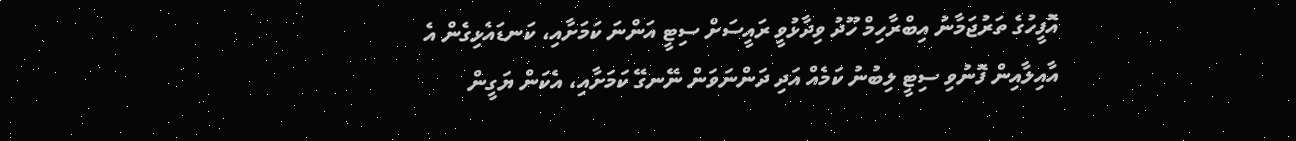އޮފީހުގެ ތަރުޖަމާނު އިބްރާހިމް ހޫދު ވިދާޅުވީ ރައީސަށް ސިޓީ އަންނަ ކަމަށާއި، ކަނޑައެޅިގެން އެ އާއިލާއިން ފޮނުވި ސިޓީ ލިބުނު ކަމެއް އަދި ދަންނަވަން ނޭނގޭ ކަމަށާއި، އެކަން ޔަގީން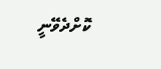ކޮށްދެވޭނީ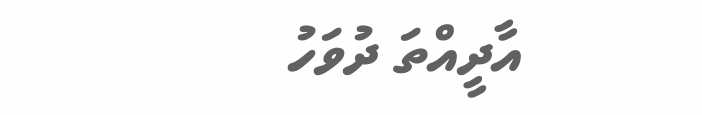އާދީއްތަ ދުވަހު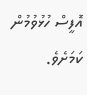އޮފީސް ހުޅުވުމުން ކަމަށެވެ.